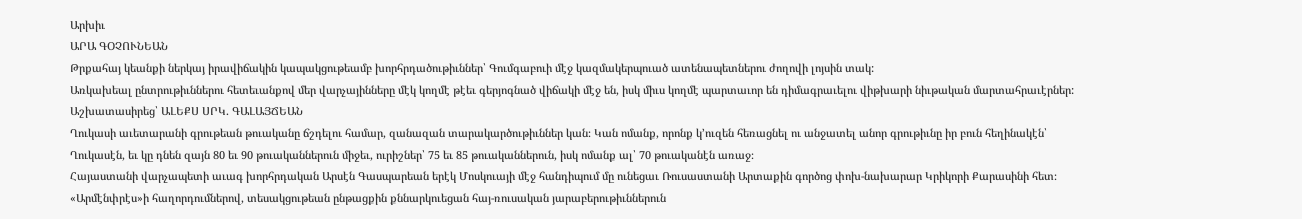Արխիւ
ԱՐԱ ԳՕՉՈՒՆԵԱՆ
Թրքահայ կեանքի ներկայ իրավիճակին կապակցութեամբ խորհրդածութիւններ՝ Գումգաբուի մէջ կազմակերպուած ատենապետներու ժողովի լոյսին տակ:
Առկախեալ ընտրութիւններու հետեւանքով մեր վարչայինները մէկ կողմէ թէեւ գերյոգնած վիճակի մէջ են, իսկ միւս կողմէ պարտաւոր են դիմագրաւելու վիթխարի նիւթական մարտահրաւէրներ:
Աշխատասիրեց՝ ԱԼԵՔՍ ՍՐԿ. ԳԱԼԱՅՃԵԱՆ
Ղուկասի աւետարանի գրութեան թուականը ճշդելու համար, զանազան տարակարծութիւններ կան։ Կան ոմանք, որոնք կ՚ուզեն հեռացնել ու անջատել անոր գրութիւնը իր բուն հեղինակէն՝ Ղուկասէն, եւ կը դնեն զայն 80 եւ 90 թուականներուն միջեւ, ուրիշներ՝ 75 եւ 85 թուականներուն, իսկ ոմանք ալ՝ 70 թուականէն առաջ։
Հայաստանի վարչապետի աւագ խորհրդական Արսէն Գասպարեան երէկ Մոսկուայի մէջ հանդիպում մը ունեցաւ Ռուսաստանի Արտաքին գործոց փոխ-նախարար Կրիկորի Քարասինի հետ։ «Արմէնփրէս»ի հաղորդումներով, տեսակցութեան ընթացքին քննարկուեցան հայ-ռուսական յարաբերութիւններուն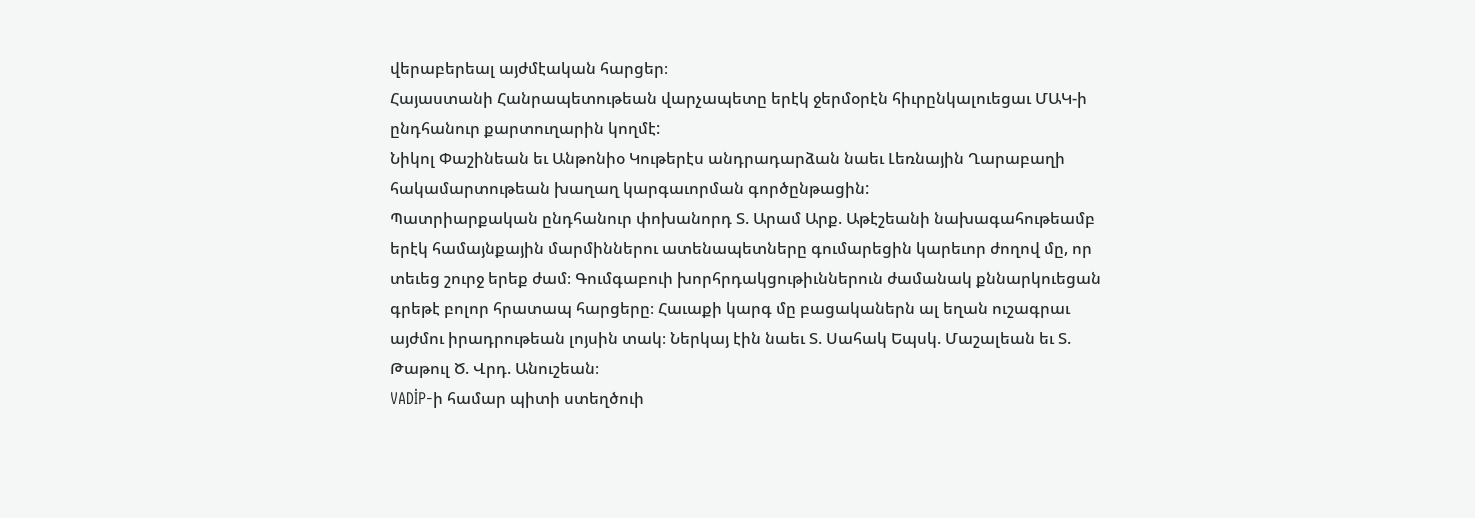վերաբերեալ այժմէական հարցեր։
Հայաստանի Հանրապետութեան վարչապետը երէկ ջերմօրէն հիւրընկալուեցաւ ՄԱԿ-ի ընդհանուր քարտուղարին կողմէ:
Նիկոլ Փաշինեան եւ Անթոնիօ Կութերէս անդրադարձան նաեւ Լեռնային Ղարաբաղի հակամարտութեան խաղաղ կարգաւորման գործընթացին:
Պատրիարքական ընդհանուր փոխանորդ Տ. Արամ Արք. Աթէշեանի նախագահութեամբ երէկ համայնքային մարմիններու ատենապետները գումարեցին կարեւոր ժողով մը, որ տեւեց շուրջ երեք ժամ։ Գումգաբուի խորհրդակցութիւններուն ժամանակ քննարկուեցան գրեթէ բոլոր հրատապ հարցերը։ Հաւաքի կարգ մը բացականերն ալ եղան ուշագրաւ այժմու իրադրութեան լոյսին տակ։ Ներկայ էին նաեւ Տ. Սահակ Եպսկ. Մաշալեան եւ Տ. Թաթուլ Ծ. Վրդ. Անուշեան։
VADİP-ի համար պիտի ստեղծուի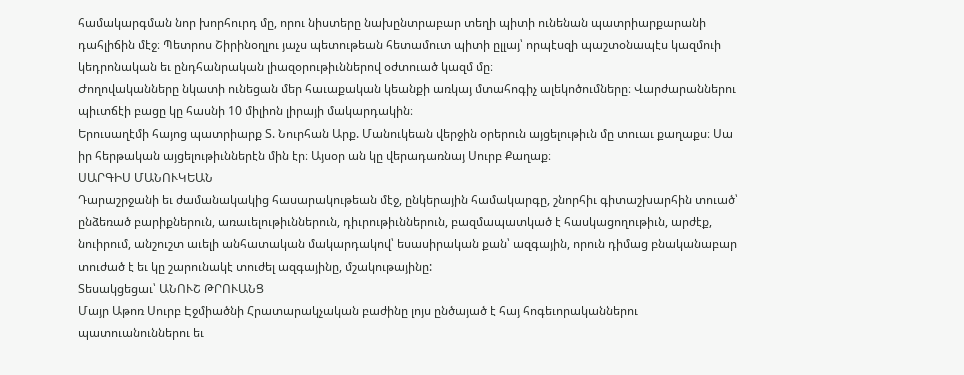համակարգման նոր խորհուրդ մը, որու նիստերը նախընտրաբար տեղի պիտի ունենան պատրիարքարանի դահլիճին մէջ։ Պետրոս Շիրինօղլու յաչս պետութեան հետամուտ պիտի ըլլայ՝ որպէսզի պաշտօնապէս կազմուի կեդրոնական եւ ընդհանրական լիազօրութիւններով օժտուած կազմ մը։
Ժողովականները նկատի ունեցան մեր հաւաքական կեանքի առկայ մտահոգիչ ալեկոծումները։ Վարժարաններու պիւտճէի բացը կը հասնի 10 միլիոն լիրայի մակարդակին։
Երուսաղէմի հայոց պատրիարք Տ. Նուրհան Արք. Մանուկեան վերջին օրերուն այցելութիւն մը տուաւ քաղաքս։ Սա իր հերթական այցելութիւններէն մին էր։ Այսօր ան կը վերադառնայ Սուրբ Քաղաք։
ՍԱՐԳԻՍ ՄԱՆՈՒԿԵԱՆ
Դարաշրջանի եւ ժամանակակից հասարակութեան մէջ, ընկերային համակարգը, շնորհիւ գիտաշխարհին տուած՝ ընձեռած բարիքներուն, առաւելութիւններուն, դիւրութիւններուն, բազմապատկած է հասկացողութիւն, արժէք, նուիրում, անշուշտ աւելի անհատական մակարդակով՝ եսասիրական քան՝ ազգային, որուն դիմաց բնականաբար տուժած է եւ կը շարունակէ տուժել ազգայինը, մշակութայինը:
Տեսակցեցաւ՝ ԱՆՈՒՇ ԹՐՈՒԱՆՑ
Մայր Աթոռ Սուրբ Էջմիածնի Հրատարակչական բաժինը լոյս ընծայած է հայ հոգեւորականներու պատուանուններու եւ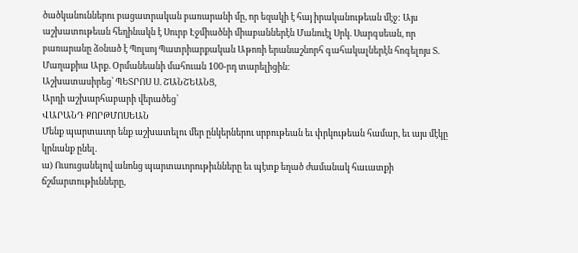ծածկանուններու բացատրական բառարանի մը, որ եզակի է հայ իրականութեան մէջ: Այս աշխատութեան հեղինակն է Սուրբ Էջմիածնի միաբաններէն Մանուէլ Սրկ. Սարգսեան, որ բառարանը ձօնած է Պոլսոյ Պատրիարքական Աթոռի երանաշնորհ գահակալներէն հոգելոյս Տ. Մաղաքիա Արք. Օրմանեանի մահուան 100-րդ տարելիցին։
Աշխատասիրեց՝ ՊԵՏՐՈՍ Ս. ՇԱՆՇԵԱՆՑ,
Արդի աշխարհաբարի վերածեց՝
ՎԱՐԱՆԴ ՔՈՐԹՄՈՍԵԱՆ
Մենք պարտաւոր ենք աշխատելու մեր ընկերներու սրբութեան եւ փրկութեան համար, եւ այս մէկը կրնանք ընել.
ա) Ուսուցանելով անոնց պարտաւորութիւնները եւ պէտք եղած ժամանակ հաւատքի ճշմարտութիւնները,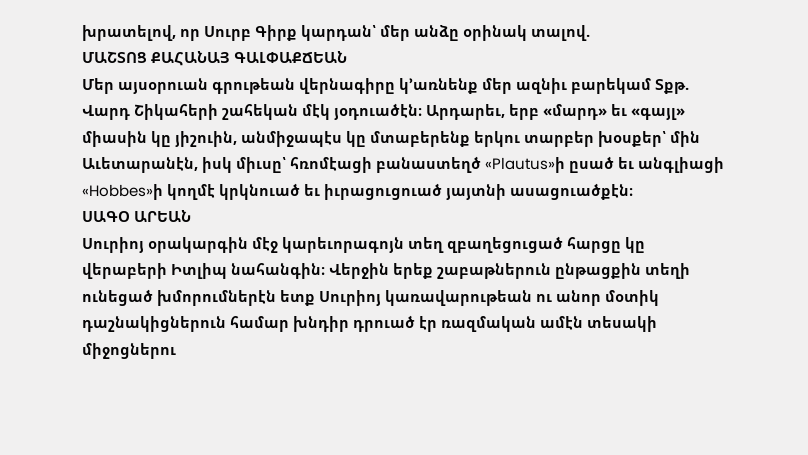խրատելով, որ Սուրբ Գիրք կարդան՝ մեր անձը օրինակ տալով.
ՄԱՇՏՈՑ ՔԱՀԱՆԱՅ ԳԱԼՓԱՔՃԵԱՆ
Մեր այսօրուան գրութեան վերնագիրը կ՚առնենք մեր ազնիւ բարեկամ Տքթ. Վարդ Շիկահերի շահեկան մէկ յօդուածէն։ Արդարեւ, երբ «մարդ» եւ «գայլ» միասին կը յիշուին, անմիջապէս կը մտաբերենք երկու տարբեր խօսքեր՝ մին Աւետարանէն, իսկ միւսը՝ հռոմէացի բանաստեղծ «Plautus»ի ըսած եւ անգլիացի «Hobbes»ի կողմէ կրկնուած եւ իւրացուցուած յայտնի ասացուածքէն։
ՍԱԳՕ ԱՐԵԱՆ
Սուրիոյ օրակարգին մէջ կարեւորագոյն տեղ զբաղեցուցած հարցը կը վերաբերի Իտլիպ նահանգին։ Վերջին երեք շաբաթներուն ընթացքին տեղի ունեցած խմորումներէն ետք Սուրիոյ կառավարութեան ու անոր մօտիկ դաշնակիցներուն համար խնդիր դրուած էր ռազմական ամէն տեսակի միջոցներու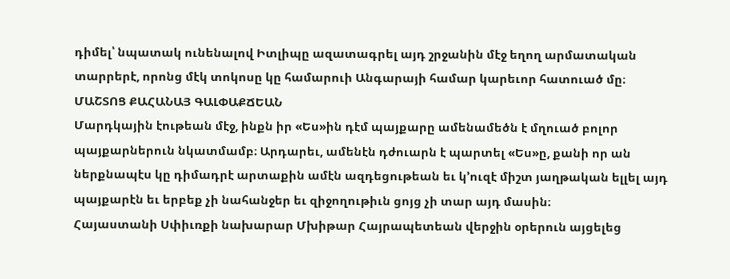դիմել՝ նպատակ ունենալով Իտլիպը ազատագրել այդ շրջանին մէջ եղող արմատական տարրերէ, որոնց մէկ տոկոսը կը համարուի Անգարայի համար կարեւոր հատուած մը։
ՄԱՇՏՈՑ ՔԱՀԱՆԱՅ ԳԱԼՓԱՔՃԵԱՆ
Մարդկային էութեան մէջ, ինքն իր «Ես»ին դէմ պայքարը ամենամեծն է մղուած բոլոր պայքարներուն նկատմամբ։ Արդարեւ, ամենէն դժուարն է պարտել «Ես»ը, քանի որ ան ներքնապէս կը դիմադրէ արտաքին ամէն ազդեցութեան եւ կ՚ուզէ միշտ յաղթական ելլել այդ պայքարէն եւ երբեք չի նահանջեր եւ զիջողութիւն ցոյց չի տար այդ մասին։
Հայաստանի Սփիւռքի նախարար Մխիթար Հայրապետեան վերջին օրերուն այցելեց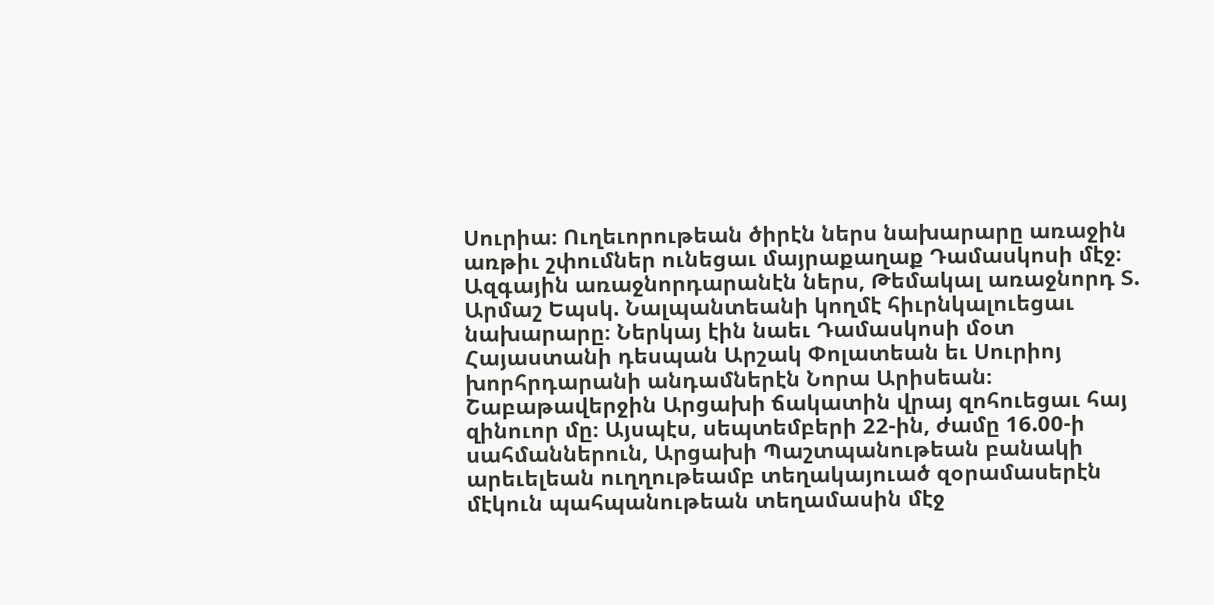Սուրիա։ Ուղեւորութեան ծիրէն ներս նախարարը առաջին առթիւ շփումներ ունեցաւ մայրաքաղաք Դամասկոսի մէջ։ Ազգային առաջնորդարանէն ներս, Թեմակալ առաջնորդ Տ. Արմաշ Եպսկ. Նալպանտեանի կողմէ հիւրնկալուեցաւ նախարարը։ Ներկայ էին նաեւ Դամասկոսի մօտ Հայաստանի դեսպան Արշակ Փոլատեան եւ Սուրիոյ խորհրդարանի անդամներէն Նորա Արիսեան։
Շաբաթավերջին Արցախի ճակատին վրայ զոհուեցաւ հայ զինուոր մը։ Այսպէս, սեպտեմբերի 22-ին, ժամը 16.00-ի սահմաններուն, Արցախի Պաշտպանութեան բանակի արեւելեան ուղղութեամբ տեղակայուած զօրամասերէն մէկուն պահպանութեան տեղամասին մէջ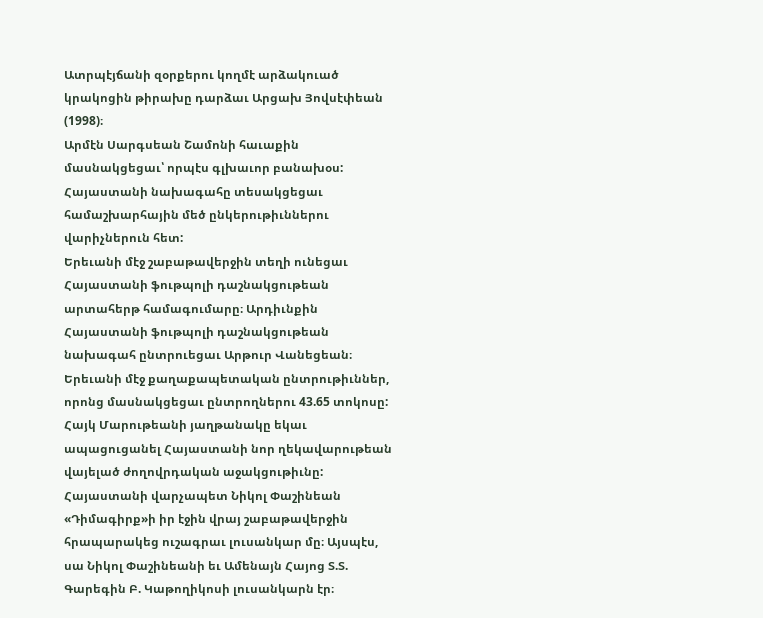Ատրպէյճանի զօրքերու կողմէ արձակուած կրակոցին թիրախը դարձաւ Արցախ Յովսէփեան (1998)։
Արմէն Սարգսեան Շամոնի հաւաքին մասնակցեցաւ՝ որպէս գլխաւոր բանախօս:
Հայաստանի նախագահը տեսակցեցաւ համաշխարհային մեծ ընկերութիւններու վարիչներուն հետ:
Երեւանի մէջ շաբաթավերջին տեղի ունեցաւ Հայաստանի ֆութպոլի դաշնակցութեան արտահերթ համագումարը։ Արդիւնքին Հայաստանի ֆութպոլի դաշնակցութեան նախագահ ընտրուեցաւ Արթուր Վանեցեան։
Երեւանի մէջ քաղաքապետական ընտրութիւններ, որոնց մասնակցեցաւ ընտրողներու 43.65 տոկոսը:
Հայկ Մարութեանի յաղթանակը եկաւ ապացուցանել Հայաստանի նոր ղեկավարութեան վայելած ժողովրդական աջակցութիւնը:
Հայաստանի վարչապետ Նիկոլ Փաշինեան «Դիմագիրք»ի իր էջին վրայ շաբաթավերջին հրապարակեց ուշագրաւ լուսանկար մը։ Այսպէս, սա Նիկոլ Փաշինեանի եւ Ամենայն Հայոց Տ.Տ. Գարեգին Բ. Կաթողիկոսի լուսանկարն էր։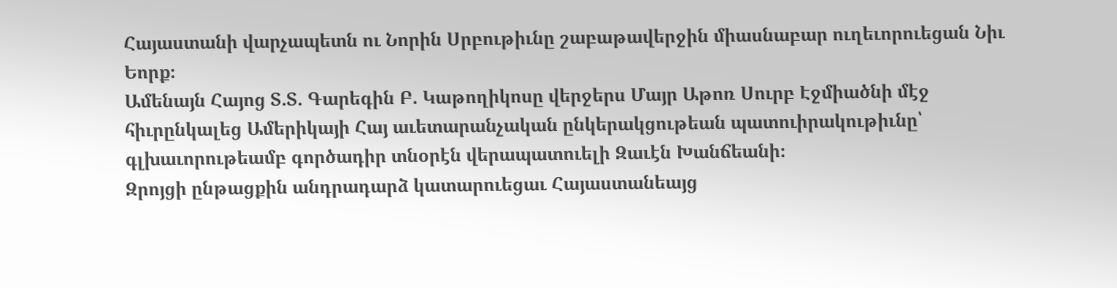Հայաստանի վարչապետն ու Նորին Սրբութիւնը շաբաթավերջին միասնաբար ուղեւորուեցան Նիւ Եորք։
Ամենայն Հայոց Տ.Տ. Գարեգին Բ. Կաթողիկոսը վերջերս Մայր Աթոռ Սուրբ Էջմիածնի մէջ հիւրընկալեց Ամերիկայի Հայ աւետարանչական ընկերակցութեան պատուիրակութիւնը՝ գլխաւորութեամբ գործադիր տնօրէն վերապատուելի Զաւէն Խանճեանի։
Զրոյցի ընթացքին անդրադարձ կատարուեցաւ Հայաստանեայց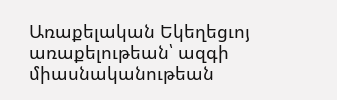Առաքելական Եկեղեցւոյ առաքելութեան՝ ազգի միասնականութեան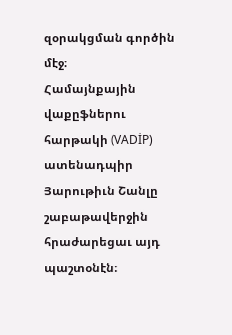զօրակցման գործին մէջ։
Համայնքային վաքըֆներու հարթակի (VADİP) ատենադպիր Յարութիւն Շանլը շաբաթավերջին հրաժարեցաւ այդ պաշտօնէն։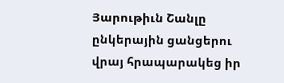Յարութիւն Շանլը ընկերային ցանցերու վրայ հրապարակեց իր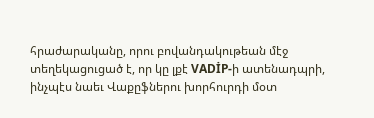հրաժարականը, որու բովանդակութեան մէջ տեղեկացուցած է, որ կը լքէ VADİP-ի ատենադպրի, ինչպէս նաեւ Վաքըֆներու խորհուրդի մօտ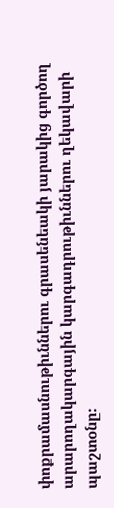փոքրամասնութիւններու գրասենեակի յարակից գործող արարողակարգային կարգադրութիւններու ղեկավարի պաշտօնը։